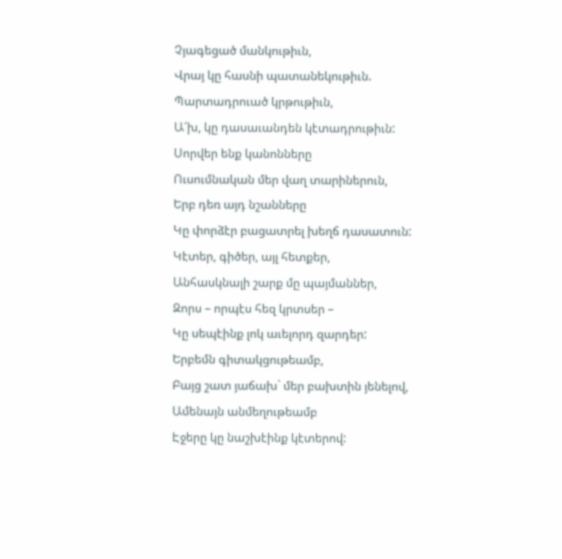Չյագեցած մանկութիւն,
Վրայ կը հասնի պատանեկութիւն.
Պարտադրուած կրթութիւն,
Ա՜խ, կը դասաւանդեն կէտադրութիւն:
Սորվեր ենք կանոնները
Ուսումնական մեր վաղ տարիներուն,
Երբ դեռ այդ նշանները
Կը փորձէր բացատրել խեղճ դասատուն:
Կէտեր, գիծեր, այլ հետքեր,
Անհասկնալի շարք մը պայմաններ,
Զորս – որպէս հեզ կրտսեր –
Կը սեպէինք լոկ աւելորդ զարդեր:
Երբեմն գիտակցութեամբ,
Բայց շատ յաճախ` մեր բախտին յենելով,
Ամենայն անմեղութեամբ
Էջերը կը նաշխէինք կէտերով: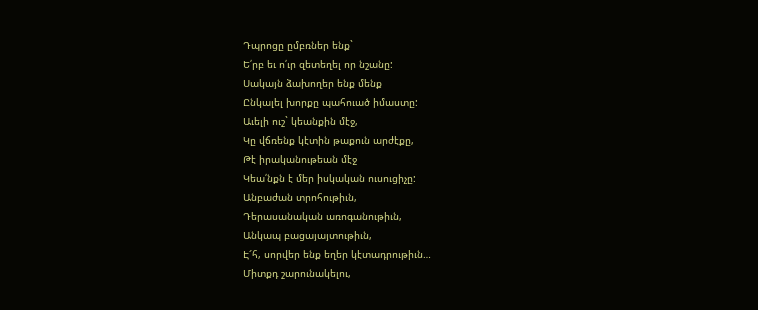Դպրոցը ըմբռներ ենք`
Ե՛րբ եւ ո՛ւր զետեղել որ նշանը:
Սակայն ձախողեր ենք մենք
Ընկալել խորքը պահուած իմաստը:
Աւելի ուշ` կեանքին մէջ,
Կը վճռենք կէտին թաքուն արժէքը,
Թէ իրականութեան մէջ
Կեա՛նքն է մեր իսկական ուսուցիչը:
Անբաժան տրոհութիւն,
Դերասանական առոգանութիւն,
Անկապ բացայայտութիւն,
Է՜հ, սորվեր ենք եղեր կէտադրութիւն…
Միտքդ շարունակելու,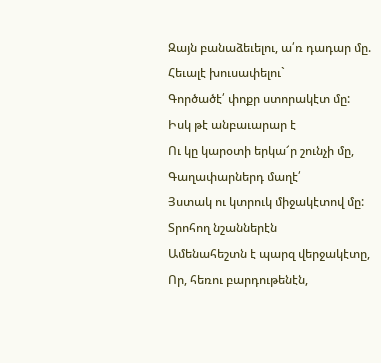Զայն բանաձեւելու, ա՛ռ դադար մը.
Հեւալէ խուսափելու`
Գործածէ՛ փոքր ստորակէտ մը:
Իսկ թէ անբաւարար է
Ու կը կարօտի երկա՜ր շունչի մը,
Գաղափարներդ մաղէ՛
Յստակ ու կտրուկ միջակէտով մը:
Տրոհող նշաններէն
Ամենահեշտն է պարզ վերջակէտը,
Որ, հեռու բարդութենէն,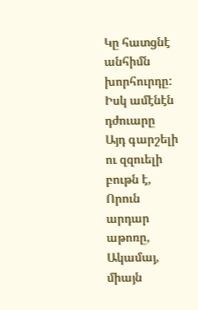Կը հատցնէ անհիմն խորհուրդը:
Իսկ ամէնէն դժուարը
Այդ գարշելի ու զզուելի բութն է,
Որուն արդար աթոռը,
Ակամայ, միայն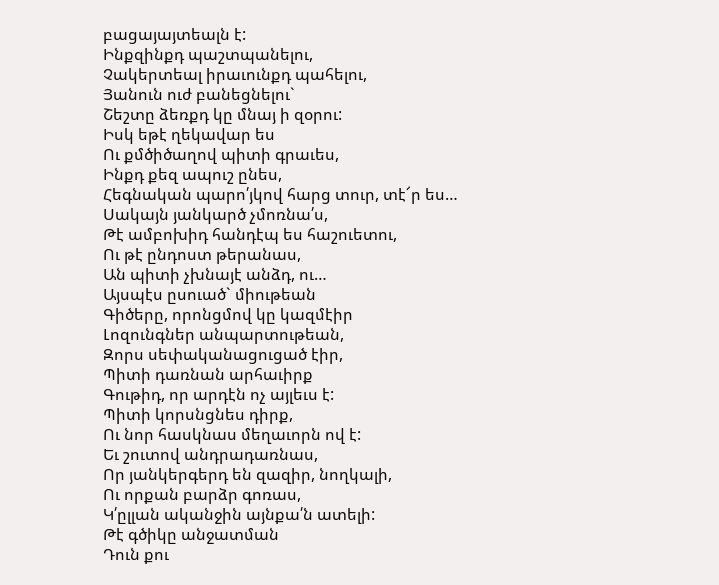բացայայտեալն է:
Ինքզինքդ պաշտպանելու,
Չակերտեալ իրաւունքդ պահելու,
Յանուն ուժ բանեցնելու`
Շեշտը ձեռքդ կը մնայ ի զօրու:
Իսկ եթէ ղեկավար ես
Ու քմծիծաղով պիտի գրաւես,
Ինքդ քեզ ապուշ ընես,
Հեգնական պարո՛յկով հարց տուր, տէ՜ր ես…
Սակայն յանկարծ չմոռնա՛ս,
Թէ ամբոխիդ հանդէպ ես հաշուետու,
Ու թէ ընդոստ թերանաս,
Ան պիտի չխնայէ անձդ, ու…
Այսպէս ըսուած` միութեան
Գիծերը, որոնցմով կը կազմէիր
Լոզունգներ անպարտութեան,
Զորս սեփականացուցած էիր,
Պիտի դառնան արհաւիրք
Գութիդ, որ արդէն ոչ այլեւս է:
Պիտի կորսնցնես դիրք,
Ու նոր հասկնաս մեղաւորն ով է:
Եւ շուտով անդրադառնաս,
Որ յանկերգերդ են զազիր, նողկալի,
Ու որքան բարձր գոռաս,
Կ՛ըլլան ականջին այնքա՛ն ատելի:
Թէ գծիկը անջատման
Դուն քու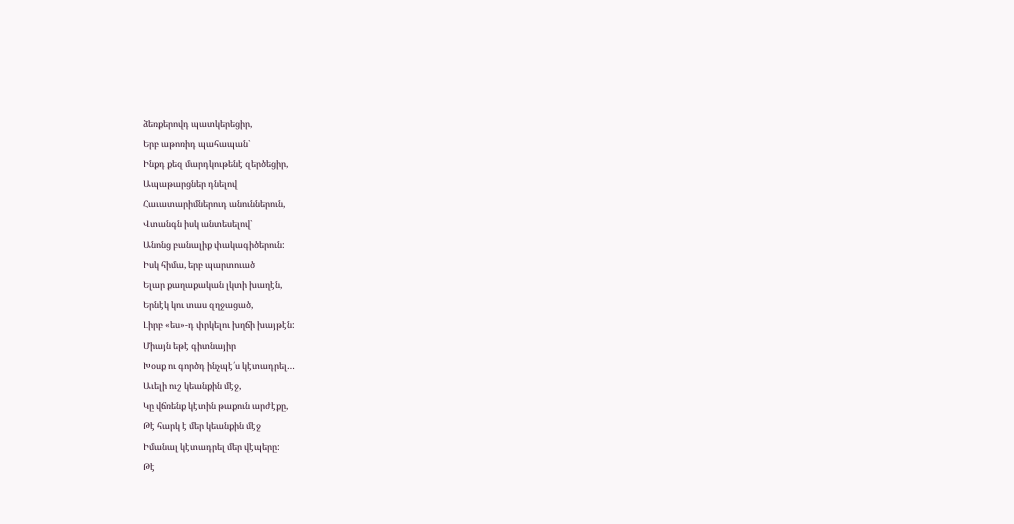ձեռքերովդ պատկերեցիր,
Երբ աթոռիդ պահապան`
Ինքդ քեզ մարդկութենէ զերծեցիր,
Ապաթարցներ դնելով
Հաւատարիմներուդ անուններուն,
Վտանգն իսկ անտեսելով`
Անոնց բանալիք փակագիծերուն:
Իսկ հիմա, երբ պարտուած
Ելար քաղաքական լկտի խաղէն,
Երնէկ կու տաս զղջացած,
Լիրբ «ես»-դ փրկելու խղճի խայթէն:
Միայն եթէ գիտնայիր
Խօսք ու գործդ ինչպէ՛ս կէտադրել…
Աւելի ուշ կեանքին մէջ,
Կը վճռենք կէտին թաքուն արժէքը,
Թէ հարկ է մեր կեանքին մէջ
Իմանալ կէտադրել մեր վէպերը:
Թէ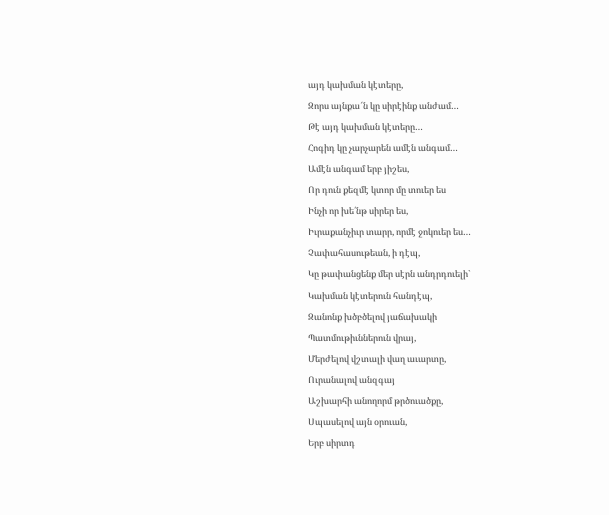այդ կախման կէտերը,
Զորս այնքա՜ն կը սիրէինք անժամ…
Թէ այդ կախման կէտերը…
Հոգիդ կը չարչարեն ամէն անգամ…
Ամէն անգամ երբ յիշես,
Որ դուն քեզմէ կտոր մը տուեր ես
Ինչի որ խե՛նթ սիրեր ես,
Իւրաքանչիւր տարր, որմէ ջոկուեր ես…
Չափահասութեան, ի դէպ,
Կը թափանցենք մեր սէրն անդրդուելի`
Կախման կէտերուն հանդէպ,
Զանոնք խծբծելով յաճախակի
Պատմութիւններուն վրայ,
Մերժելով վշտալի վաղ աւարտը,
Ուրանալով անզգայ
Աշխարհի անողորմ թրծուածքը,
Սպասելով այն օրուան,
Երբ սիրտդ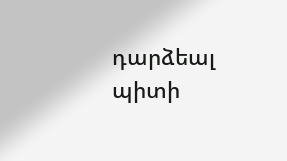դարձեալ պիտի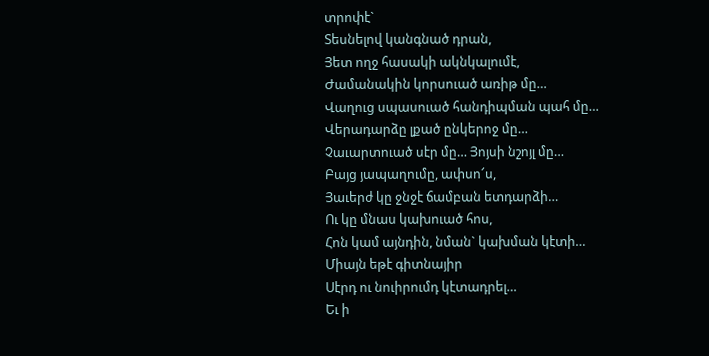տրոփէ`
Տեսնելով կանգնած դրան,
Յետ ողջ հասակի ակնկալումէ,
Ժամանակին կորսուած առիթ մը…
Վաղուց սպասուած հանդիպման պահ մը…
Վերադարձը լքած ընկերոջ մը…
Չաւարտուած սէր մը… Յոյսի նշոյլ մը…
Բայց յապաղումը, ափսո՜ս,
Յաւերժ կը ջնջէ ճամբան ետդարձի…
Ու կը մնաս կախուած հոս,
Հոն կամ այնդին, նման` կախման կէտի…
Միայն եթէ գիտնայիր
Սէրդ ու նուիրումդ կէտադրել…
Եւ ի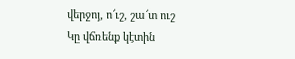վերջոյ, ո՜ւշ, շա՜տ ուշ
Կը վճռենք կէտին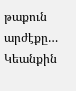թաքուն արժէքը…
Կեանքին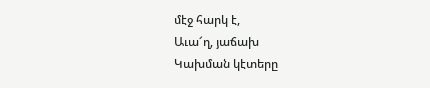մէջ հարկ է,
Աւա՜ղ, յաճախ
Կախման կէտերը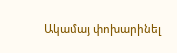Ակամայ փոխարինել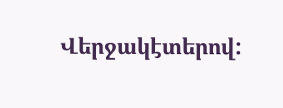Վերջակէտերով: